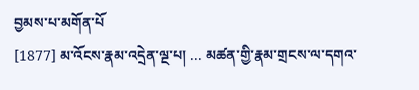བྱམས་པ་མགོན་པོ
[1877] མ་འོངས་རྣམ་འདྲེན་ལྔ་པ། ... མཚན་གྱི་རྣམ་གྲངས་ལ་དགའ་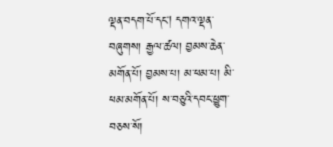ལྡན་བདག་པོ་དང། དགའ་ལྡན་བཞུགས། རྒྱལ་ཚལ། བྱམས་ཆེན་མགོན་པོ། བྱམས་པ། མ་ཕམ་པ། མི་ཕམ་མགོན་པོ། ས་བཅུའི་དབང་ཕྱུག་བཅས་སོ།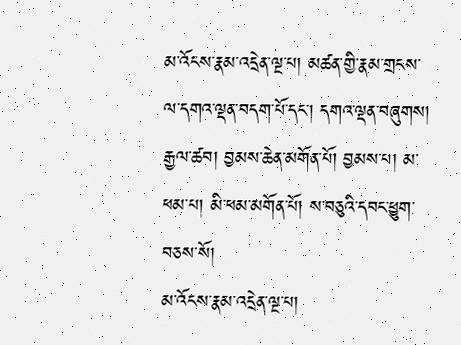མ་འོངས་རྣམ་འདྲེན་ལྔ་པ། མཚན་གྱི་རྣམ་གྲངས་ལ་དགའ་ལྡན་བདག་པོ་དང་། དགའ་ལྡན་བཞུགས། རྒྱལ་ཚབ། བྱམས་ཆེན་མགོན་པོ། བྱམས་པ། མ་ཕམ་པ། མི་ཕམ་མགོན་པོ། ས་བཅུའི་དབང་ཕྱུག་བཅས་སོ།
མ་འོངས་རྣམ་འདྲེན་ལྔ་པ།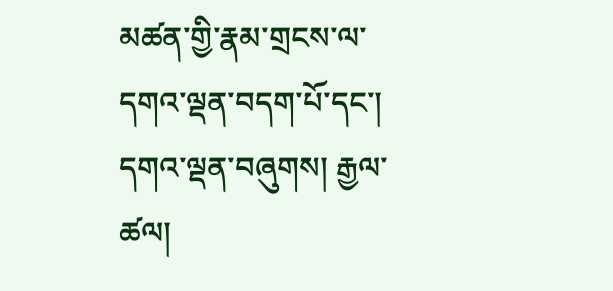མཚན་གྱི་རྣམ་གྲངས་ལ་དགའ་ལྡན་བདག་པོ་དང་། དགའ་ལྡན་བཞུགས། རྒྱལ་ཚལ།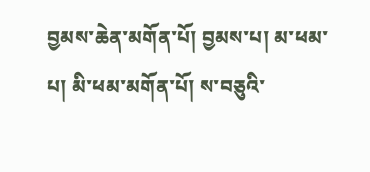བྱམས་ཆེན་མགོན་པོ། བྱམས་པ། མ་ཕམ་པ། མི་ཕམ་མགོན་པོ། ས་བཅུའི་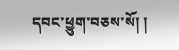དབང་ཕྱུག་བཅས་སོ། །